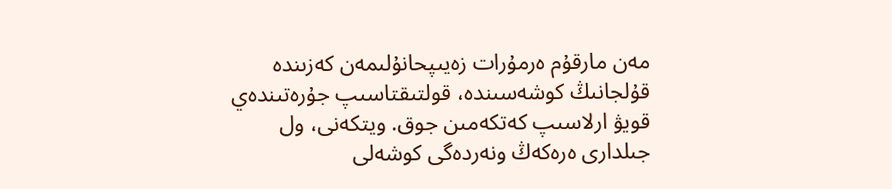مەن مارقۇم ەرمۇرات زەيىپحانۇلىمەن كەزىندە قۇلجانىڭ كوشەسىندە، قولتىقتاسىپ جۇرەتىندەي قويۋ ارلاسىپ كەتكەمىن جوق. ويتكەنى، ول جىلدارى ەرەكەڭ ونەردەگى كوشەلى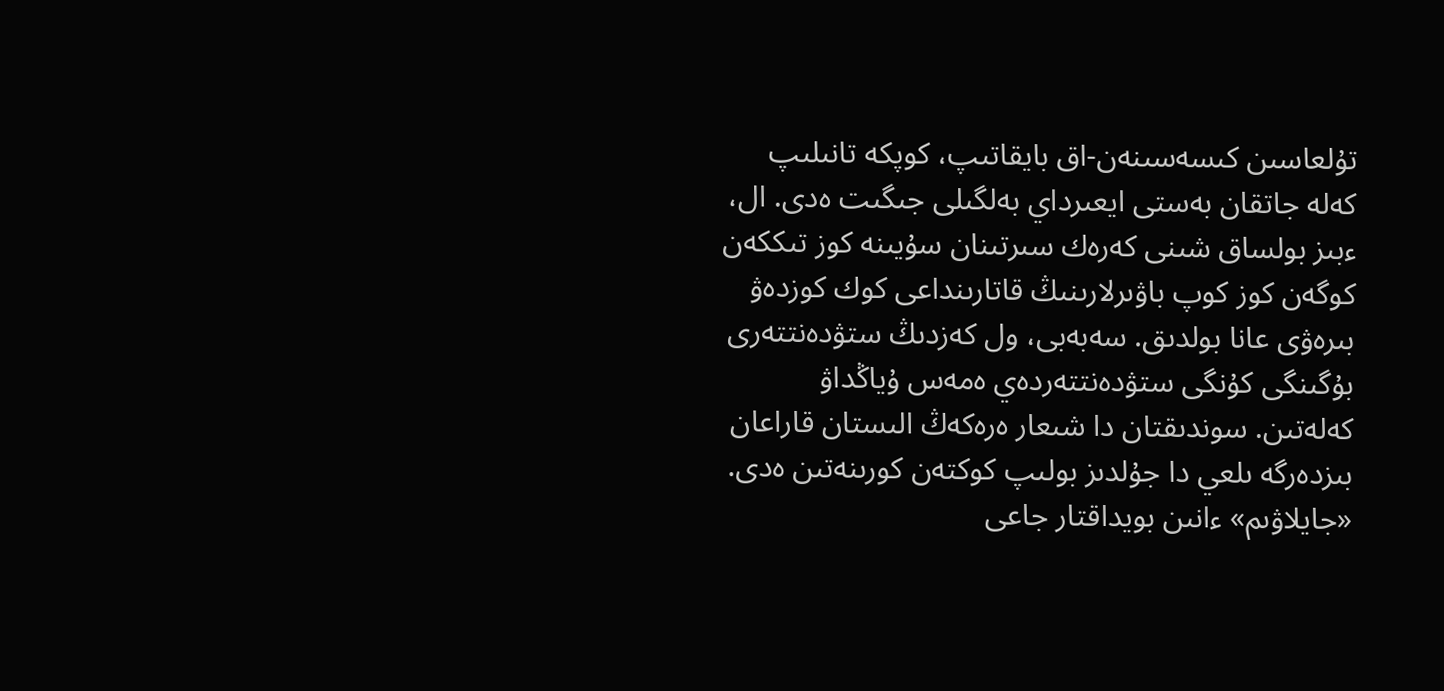تۇلعاسىن كىسەسىنەن-اق بايقاتىپ، كوپكە تانىلىپ كەلە جاتقان بەستى ايعىرداي بەلگىلى جىگىت ەدى. ال، ءبىز بولساق شىنى كەرەك سىرتىنان سۇيىنە كوز تىككەن كوگەن كوز كوپ باۋىرلارىنىڭ قاتارىنداعى كوك كوزدەۋ بىرەۋى عانا بولدىق. سەبەبى، ول كەزدىڭ ستۋدەنتتەرى بۇگىنگى كۇنگى ستۋدەنتتەردەي ەمەس ۇياڭداۋ كەلەتىن. سوندىقتان دا شىعار ەرەكەڭ الىستان قاراعان بىزدەرگە ىلعي دا جۇلدىز بولىپ كوكتەن كورىنەتىن ەدى. «جايلاۋىم» ءانىن بويداقتار جاعى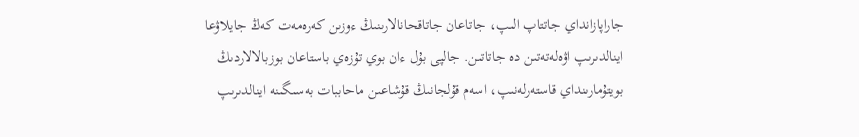جاراپازانداي جاتتاپ الىپ، جاتاعان جاتاقحانالارىنىڭ ءوزىن كەرەمەت كەڭ جايلاۋعا اينالدىرىپ اۋەلەتەتىن دە جاتاتىن. جالپى بۇل ءان بوي تۇزەي باستاعان بوزبالالاردىڭ بويتۇمارىنداي قاستەرلەنىپ، اسەم قۇلجانىڭ قۇشاعىن ماحاببات بەسىگىنە اينالدىرىپ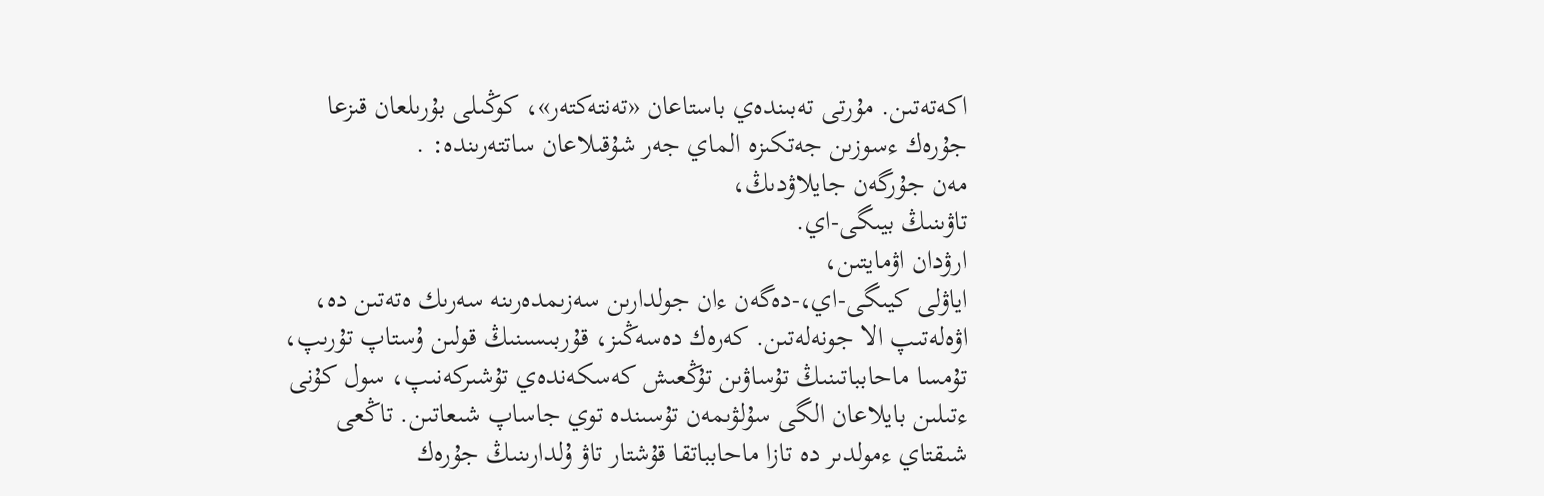اكەتەتىن. مۇرتى تەبىندەي باستاعان «تەنتەكتەر»، كوڭىلى بۇرىلعان قىزعا جۇرەك ءسوزىن جەتكىزە الماي جەر شۇقىلاعان ساتتەرىندە: .
مەن جۇرگەن جايلاۋدىڭ،
تاۋىنىڭ بيىگى-اي.
ارۋدان اۋمايتىن،
اياۋلى كيىگى-اي،-دەگەن ءان جولدارىن سەزىمدەرىنە سەرىك ەتەتىن دە، اۋەلەتىپ الا جونەلەتىن. كەرەك دەسەڭىز، قۇربىسىنىڭ قولىن ۇستاپ تۇرىپ، تۇمسا ماحابباتىنىڭ تۇساۋىن تۇڭعىش كەسكەندەي تۇشىركەنىپ، سول كۇنى ءتىلىن بايلاعان الگى سۇلۋىمەن تۇسىندە توي جاساپ شىعاتىن. تاڭعى شىقتاي ءمولدىر دە تازا ماحابباتقا قۇشتار تاۋ ۇلدارىنىڭ جۇرەك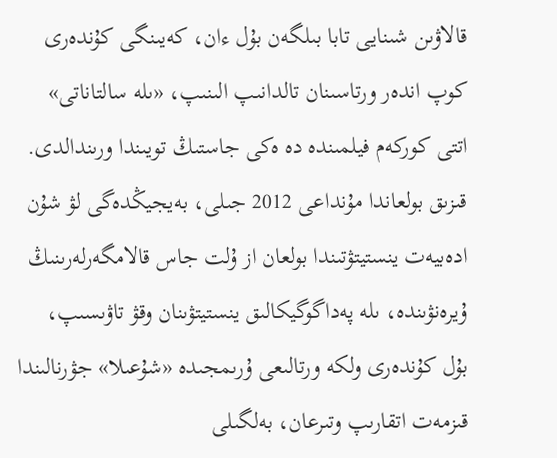قالاۋىن شىنايى تابا بىلگەن بۇل ءان، كەيىنگى كۇندەرى كوپ اندەر ورتاسىنان تالدانىپ الىنىپ، «ىلە سالتاناتى» اتتى كوركەم فيلمىندە دە ەكى جاستىڭ تويىندا ورىندالدى. قىزىق بولعاندا مۇنداعى 2012 جىلى، بەيجيڭدەگى لۋ شۇن ادەبيەت ينستيتۋتىندا بولعان از ۇلت جاس قالامگەرلەرىنىڭ ۇيرەنۋىندە، ىلە پەداگوگيكالىق ينستيتۋىنان وقۋ تاۋىسىپ، بۇل كۇندەرى ولكە ورتالىعى ۇرىمجىدە «شۇعىلا» جۋرنالىندا قىزمەت اتقارىپ وتىرعان، بەلگىلى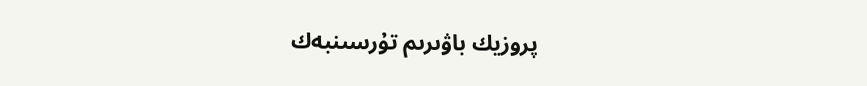پروزيك باۋىرىم تۇرسىنبەك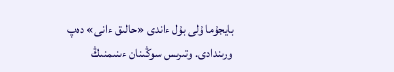بايجۇما ۇلى بۇل ءاندى «حالىق ءانى» دەپ ورىندادى. وتىرىس سوڭىنان ءىنىمنىڭ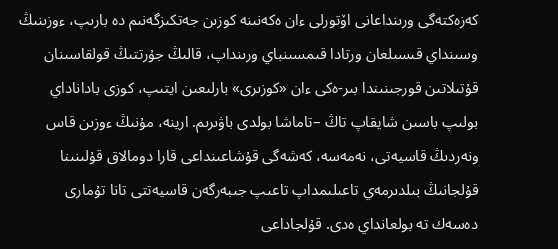كەزەكتەگى ورىنداعانى اۆتورلى ءان ەكەنىنە كوزىن جەتكىزگەنىم دە بارىپ، ءوزىنىڭ وسىنداي قىسىلعان ورتادا قىمسىنباي ورىنداپ، قالىڭ جۇرتتىڭ قولقاسىنان قۇتىلاتىن قورجىنىندا بىر-ەكى ءان «كوزىرى» بارلىعىن ايتىپ، كوزى باداناداي بولىپ باسىن شايقاپ تاڭ –تاماشا بولدى باۋىرىم. ارينە، مۇنىڭ ءوزىن قاس ونەردىڭ قاسيەتى، نەمەسە، كەشەگى قۇشاعىنداعى قارا دومالاق قۇلىنىنا قۇلجانىڭ بىلدىرمەي تاعىلىمداپ تاعىپ جىبەرگەن قاسيەتتى تانا تۇمارى دەسەك تە بولعانداي ەدى. قۇلجاداعى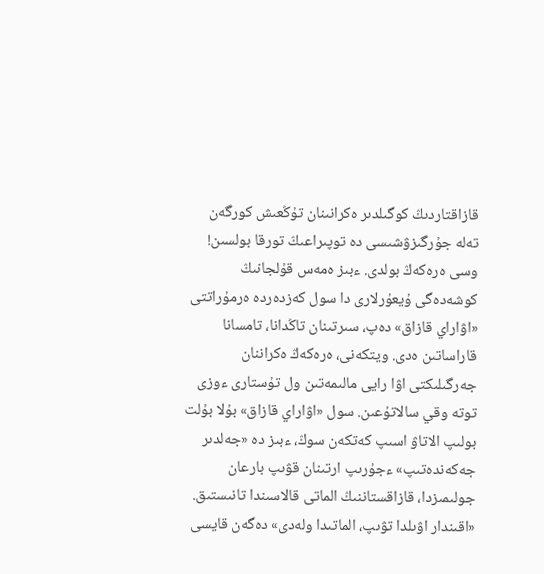قازاقتاردىڭ كوگىلدىر ەكرانىنان تۇڭعىش كورگەن تەلە جۇرگىزۋشىسى دە توپىراعىڭ تورقا بولسىن! وسى ەرەكەڭ بولدى. ءبىز ەمەس قۇلجانىڭ كوشەدەگى ۇيعۇرلارى دا سول كەزدەردە ەرمۇراتتى «اۋاراي قازاق» دەپ، سىرتىنان تاڭدانا، تامسانا قاراساتىن ەدى. ويتكەنى، ەرەكەڭ ەكراننان جەرگىلىكتى اۋا رايى مالىمەتىن ول تۇستارى ءوزى توتە وقي سالاتۇعىن. سول «اۋاراي قازاق» بۇلا بۇلت بولىپ الاتاۋ اسىپ كەتكەن سوڭ، ءبىز دە «جەلدىر جەكەندەتىپ» ءجۇرىپ ارتىنان قۋىپ بارعان جولىمىزدا، قازاقستاننىڭ الماتى قالاسىندا تانىستىق. «اقىندار اۋىلدا تۋىپ، الماتىدا ولەدى» دەگەن قايسى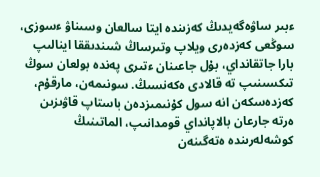ءبىر ساۋەگەيدىڭ كەزىندە ايتا سالعان وسىناۋ ءسوزى، سوڭعى كەزدەرى ويلاپ وتىرساڭ شىندىققا اينالىپ بارا جاتقانداي، بۇل جاعىنان ءتىرى پەندە بولعان سوڭ تىكسىنىپ تە قالادى ەكەنسىڭ. سونىمەن، مارقۇم، كەزدەسكەن انە سول كۇنىمىزدەن باستاپ قاۋىزىن ەرتە جارعان بالاپانداي قومدانىپ، الماتىنىڭ كوشەلەرىندە ەتەگىنەن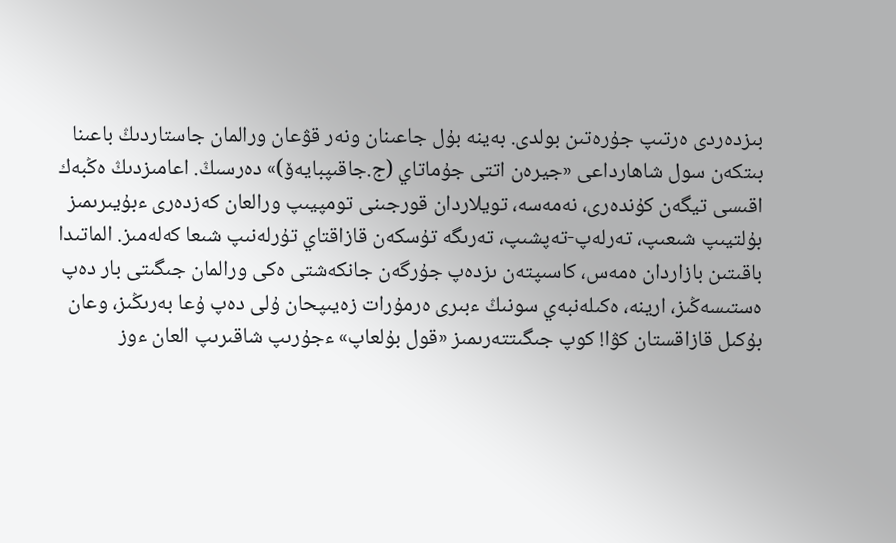بىزدەردى ەرتىپ جۇرەتىن بولدى. بەينە بۇل جاعىنان ونەر قۋعان ورالمان جاستاردىڭ باعىنا بىتكەن سول شاھارداعى «جيرەن اتتى جۇماتاي (ج.جاقىپبايەۆ)» دەرسىڭ. اعامىزدىڭ ەڭبەك اقىسى تيگەن كۇندەرى، نەمەسە، تويلاردان قورجىنى تومپيىپ ورالعان كەزدەرى ءبۇيىرىمىز بۇلتيىپ شىعىپ، تەرلەپ-تەپشىپ، تەرىگە تۇسكەن قازاقتاي تۇرلەنىپ شىعا كەلەمىز. الماتىدا باقىتىن بازاردان ەمەس، كاسىپتەن ىزدەپ جۇرگەن جانكەشتى ەكى ورالمان جىگىتى بار دەپ ەستىسەڭىز، ارينە، ەكىلەنبەي سونىڭ ءبىرى ەرمۇرات زەيىپحان ۇلى دەپ ۇعا بەرىڭىز، وعان بۇكىل قازاقستان كۋا! كوپ جىگىتتەرىمىز «قول بۇلعاپ» ءجۇرىپ شاقىرىپ العان ءوز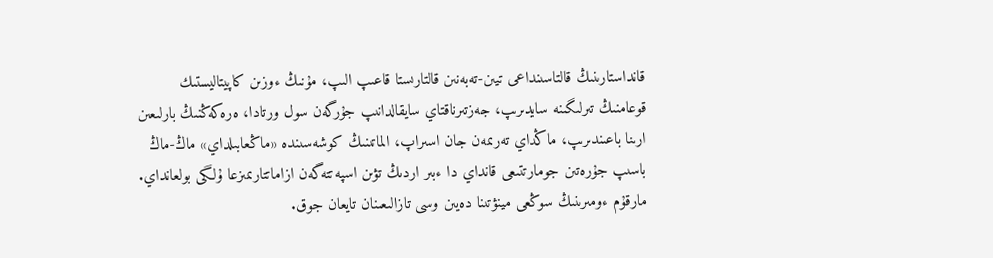قانداستارىنىڭ قالتاسىنداعى تيىن-تەبەنىن قالتارىستا قاعىپ الىپ، مۇنىڭ ءوزىن كاپيتاليستىك قوعامنىڭ تىرلىگىنە سايدىرىپ، جەزتىرناقتاي سايقالدانىپ جۇرگەن سول ورتادا، ەرەكەڭنىڭ بارلىعىن ارىنا باعىندىرىپ، ماڭداي تەرىمەن جان اسىراپ، الماتىنىڭ كوشەسىندە «ماڭعابىلداي» ماڭ-ماڭ باسىپ جۇرەتىن جومارتتىعى قانداي دا ءبىر اردىڭ تۋىن اسپەتتەگەن ازاماتتارىمىزعا ۇلگى بولعانداي. مارقۇم ءومىرىنىڭ سوڭعى مينۋتىنا دەيىن وسى تازالىعىنان تايعان جوق.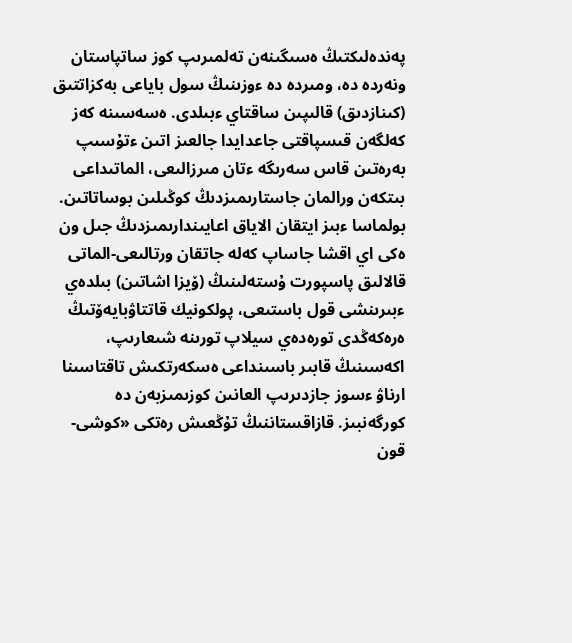پەندەلىكتىڭ ەسىگىنەن تەلمىرىپ كوز ساتپاستان ونەردە دە، ومىردە دە ءوزىنىڭ سول باياعى بەكزاتتىق (كىنازدىق) قالىپىن ساقتاي ءبىلدى. ەسەسىنە كەز كەلگەن قىسپاقتى جاعدايدا جالعىز اتىن ءتۇسىپ بەرەتىن قاس سەرىگە ءتان مىرزالىعى، الماتىداعى بىتكەن ورالمان جاستارىمىزدىڭ كوڭىلىن بوساتاتىن. بولماسا ءبىز ايتقان الاياق اعايىندارىمىزدىڭ جىل ون ەكى اي اقشا جاساپ كەلە جاتقان ورتالىعى-الماتى قالالىق پاسپورت ۇستەلىنىڭ (ۆيزا اشاتىن) بىلدەي ءبىرىنشى قول باستىعى، پولكونيك قاتتاۋبايەۆتىڭ ەرەكەڭدى تورەدەي سيلاپ تورىنە شىعارىپ، اكەسىنىڭ قابىر باسىنداعى ەسكەرتكىش تاقتاسىنا ارناۋ ءسوز جازدىرىپ العانىن كوزىمىزبەن دە كورگەنبىز. قازاقستاننىڭ تۇڭعىش رەتكى «كوشى-قون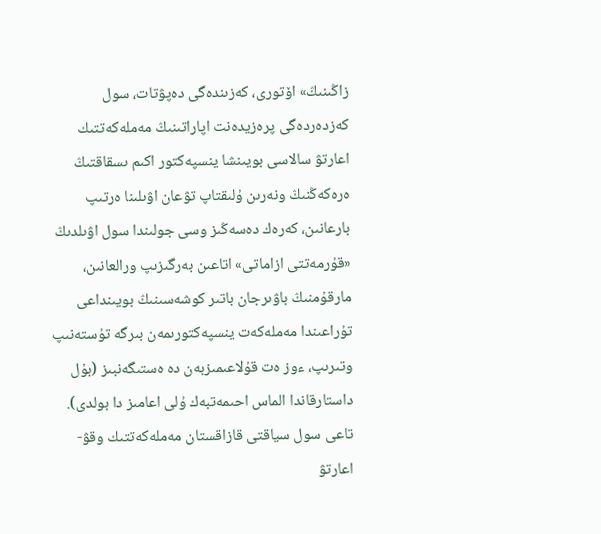زاڭىنىڭ» اۆتورى، كەزىندەگى دەپۋتات، سول كەزدەردەگى پرەزيدەنت اپاراتىنىڭ مەملەكەتتىك اعارتۋ سالاسى بويىنشا ينسپەكتور اكىم ىسقاقتىڭ ەرەكەڭنىڭ ونەرىن ۇلىقتاپ تۋعان اۋىلىنا ەرتىپ بارعانىن، كەرەك دەسەڭىز وسى جولىندا سول اۋىلدىڭ «قۇرمەتتى ازاماتى» اتاعىن بەرگىزىپ ورالعانىن، مارقۇمنىڭ باۋىرجان باتىر كوشەسىنىڭ بويىنداعى تۇراعىندا مەملەكەت ينسپەكتورىمەن بىرگە تۇستەنىپ وتىرىپ، ءوز ەت قۇلاعىمىزبەن دە ەستىگەنبىز (بۇل داستارقاندا الماس احىمەتبەك ۇلى اعامىز دا بولدى). تاعى سول سياقتى قازاقستان مەملەكەتتىك وقۋ-اعارتۋ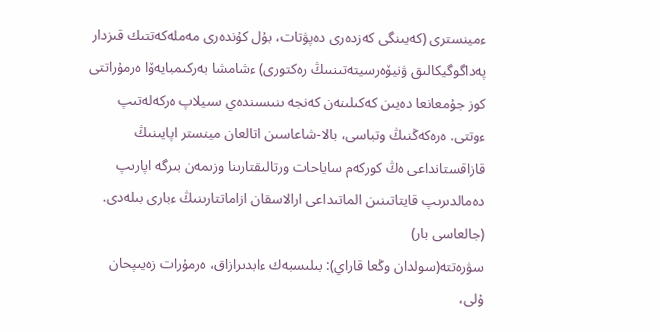ءمينسترى (كەيىنگى كەزدەرى دەپۋتات، بۇل كۇندەرى مەملەكەتتىك قىزدار پەداگوگيكالىق ۋنيۆەرسيتەتىنىىڭ رەكتورى) ءشامشا بەركىمبايەۆا ەرمۇراتتى كوز جۇمعانعا دەيىن كەكىلىنەن كەنجە ىنىسىندەي سىيلاپ ەركەلەتىپ ءوتتى. ەرەكەڭنىڭ وتباسى، بالا-شاعاسىن اتالعان مينستر اپايىنىڭ قازاقستانداعى ەڭ كوركەم ساياحات ورتالىقتارىنا وزىمەن بىرگە اپارىپ دەمالدىرىپ قايتاتىنىن الماتىداعى ارالاسقان ازاماتتارىنىڭ ءبارى بىلەدى.
(جالعاسى بار)
سۋرەتتە(سولدان وڭعا قاراي): بىلىسبەك ءابدىرازاق، ەرمۇرات زەيىپحان ۇلى،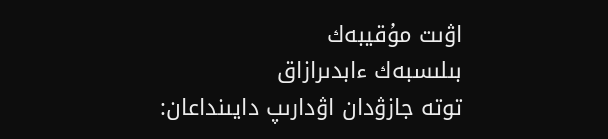اۋىت مۇقيبەك
بىلىسبەك ءابدىرازاق
توتە جازۋدان اۋدارىپ دايىنداعان: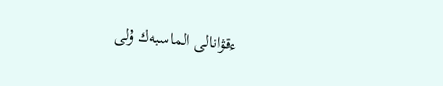ءقۋانالى الماسبەك ۇلى